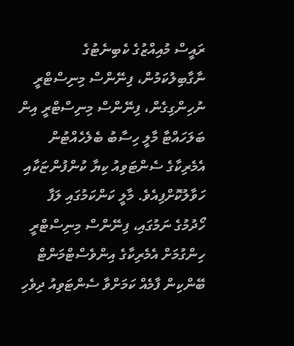ރައީސް މުއިއްޒުގެ ކެބިނެޓުގެ ނާގާބިލުކަމުން، ފިނޭންސް މިނިސްޓްރީ ނުހިންގިގެން، ފިނޭންސް މިނިސްޓްރީ އިން ބަލަހައްޓާ މާލީ ހިސާބު ބެލެހެއްޓުން އެމެރިކާގެ ސެންޓަވިއު ކިޔާ ކުންފުންޏަކާއި ހަވާލުކޮށްފިއެވެ. މާލީ ކަންކަމުގައި ލަފާ ހޯދުމުގެ ނަމުގައި، ފިނޭންސް މިނިސްޓްރީ ހިންގުމަށް އެމެރިކާގެ އިންވެސްޓްމަންޓް ބޭންކިން ފާމެއް ކަމަށްވާ ސެންޓަވިއު ދިވެހި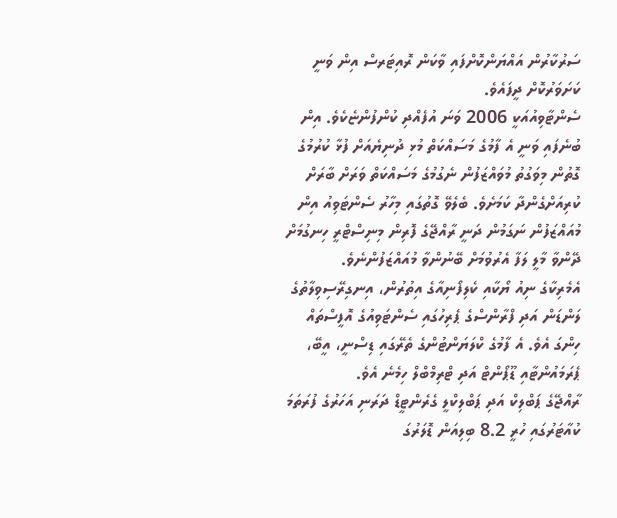ސަރުކާރުން އައްޔަންކޮށްފައި ވާކަން ރޮއިޓަރސް އިން ވަނީ ކަށަވަރުކޮށް ދީފައެވެ.
ސެންޓާވިއުއަކީ 2006 ވަނަ އުފެއްދި ކުންފުންޏެކެވެ. އިން ބުނެފައި ވަނީ އެ ފާމުގެ މަސައްކަތް މުޅި ދުނިޔެއަށް ފުޅާ ކުރުމުގެ ގޮތުން މިވަގުތު މުވައްޒަފުން ނެގުމުގެ މަސައްކަތް ވަރަށް ބާރަށް ކުރިއަށްގެންދާ ކަމަށެވެ. ބެލެވޭ ގޮތުގައި މިހާރު ސެންޓަވިއު އިން މުއައްޒަފުން ނަގަމުން ދަނީ ރާއްޖޭގެ ފޮރިން މިނިސްޓްރީ ހިނގުމަށް ދޭންވާ މާލީ ލަފާ އެރުވުމަށް ބޭނުންވާ މުއައްޒަފުންނެވެ.
އެމެރިކާގެ ނިއު ޔޯކާއި ކެލިފޯނިއާގެ އިތުރުން، އިނގިރޭސިވިލާތުގެ ލަންޑަން އަދި ފްރާންސްގެ ޕެރިހުގައި ސެންޓަވިއުގެ އޮފީސްތައް ހިންގަ އެވެ. އެ ފާމުގެ ކްލަޔަންޓުންގެ ތެރޭގައި ޑިސްނީ، އީބޭ، ޕެރަމައުންޓާއި ޑޫޕޯންޓް އަދި ޓްރިމްބްލް ހިމެނެ އެވެ.
ރާއްޖޭގެ ޕަބްލިކް އަދި ޕަބްލިކްލީ ގެރެންޓީޑް ދަރަނި އަހަރުގެ ފުރަތަމަ ކުއާޓަރުގައި ހުރީ 8.2 ބިލިއަން ޑޮލަރުގަ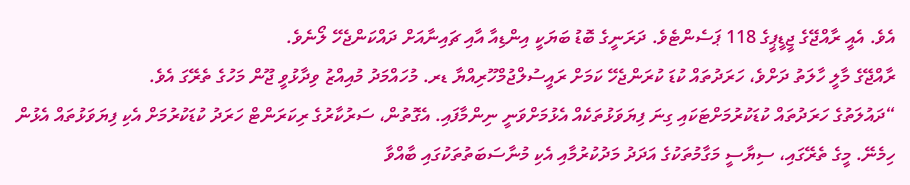އެވެ. އެއީ ރާއްޖޭގެ ޖީޑީޕީގެ 118 ޕަސެންޓެވެ. ދަރަނީގެ ބޮޑު ބަޔަކީ އިންޑިއާ އާއި ޗައިނާއަށް ދައްކަންޖެހޭ ލޯނެވެ.
ރާއްޖޭގެ މާލީ ހާލަތު ދަށްވެ، ހަރަދުތައް ކުޑަ ކުރަންޖެހޭ ކަމަށް ރައީސުލްޖުމްހޫރިއްޔާ ޑރ. މުހައްމަދު މުއިއްޒު ވިދާޅުވީ ޖޫން މަހުގެ ތެރޭގަ އެވެ.
“ދައުލަތުގެ ހަރަދުތައް ކުޑަކުރުމަށްޓަކައި ގިނަ ފިޔަވަޅުތަކެއް އެޅުމަށްވަނީ ނިންމާފައި. އެގޮތުން، ސަރުކާރުގެ ރިކަރަންޓް ހަރަދު ކުޑަކުރުމަށް އެކި ފިޔަވަޅުތައް އެޅުން ހިމެނޭ. މީގެ ތެރޭގައި، ސިޔާސީ މަގާމުތަކުގެ އަދަދު މަދުކުރުމާއި އެކި މުނާސަބަތުތަކުގައި ބާއްވާ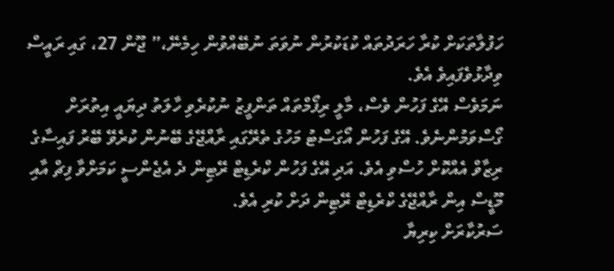ހަފުލާތަކަށް ކުރާ ހަރަދުތައް ކުޑަކުރުން ނުވަތަ ނުބޭއްވުން ހިމެނޭ،” ޖޫން 27، ގައި ރައީސް ވިދާޅުވެފައިވެ އެވެ.
ނަމަވެސް އޭގެ ފަހުން ވެސް، މާލީ ރިފޯމްތައް ތަންފީޒު ނުކުރެވި ހާލަތު ދިޔައީ އިތުރަށް ގޯސްވަމުންނެވެ. އޭގެ ފަހުން އޯގަސްޓު މަހުގެ ތެރޭގައި ރާއްޖޭގެ ބޭނުން ކުރެވޭ ބޭރު ފައިސާގެ ރިޒާވް އެއްކޮށް ހުސްވި އެވެ. އަދި އޭގެ ފަހުން ކްރެޑިޓް ރޭޓިން ދެ އެޖެންސީ ކަމަށްވާ ފިޗް އާއި މޫޑީސް އިން ރާއްޖޭގެ ކްރެޑިޓް ރޭޓިން ދަށް ކުރި އެވެ.
ސަރުކާރަށް ކިރިޔާ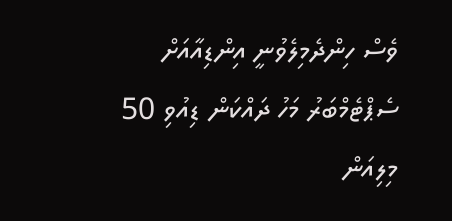ވެސް ހިންދެމިލެވުނީ އިންޑިއާއަށް ސެޕްޓެމްބަރު މަހު ދައްކަން ޑިއުވި 50 މިލިއަން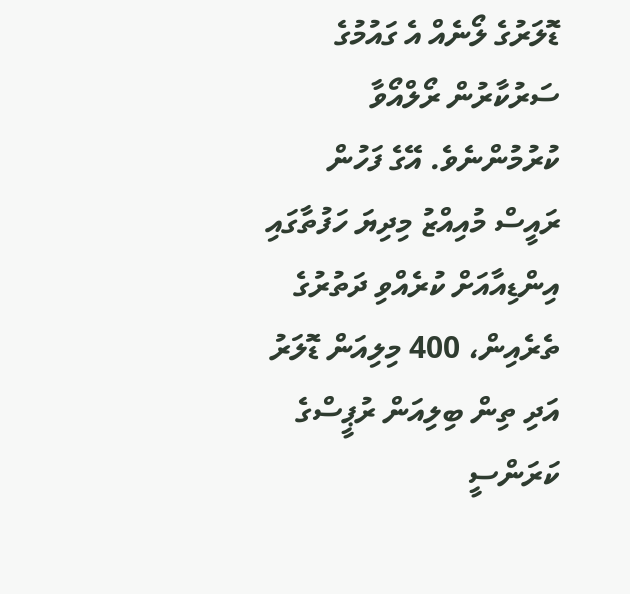ޑޮލަރުގެ ލޯނެއް އެ ގައުމުގެ ސަރުކާރުން ރޯލްއޯވާ ކުރުމުންނެވެ. އޭގެ ފަހުން ރައީސް މުއިއްޒު މިދިޔަ ހަފުތާގައި އިންޑިއާއަށް ކުރެއްވި ދަތުރުގެ ތެރެއިން، 400 މިލިއަން ޑޮލަރު އަދި ތިން ބިލިއަން ރުޕީސްގެ ކަރަންސީ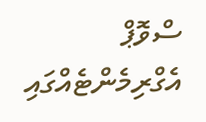ސްވޮޕް އެގްރިމެންޓެއްގައި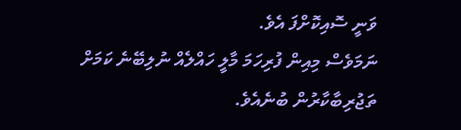ވަނީ ސޮއިކޮށްފަ އެވެ.
ނަމަވެސް މިއިން ފުރިހަމަ މާލީ ހައްލެއް ނުލިބޭނެ ކަމަށް ތަޖުރިބާކާރުން ބުނެއެވެ.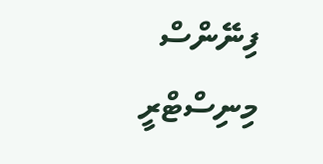ފިނޭންސް މިނިސްޓްރީ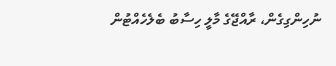ނުހިންގިގެން، ރާއްޖޭގެ މާލީ ހިސާބު ބެލެހެއްޓުން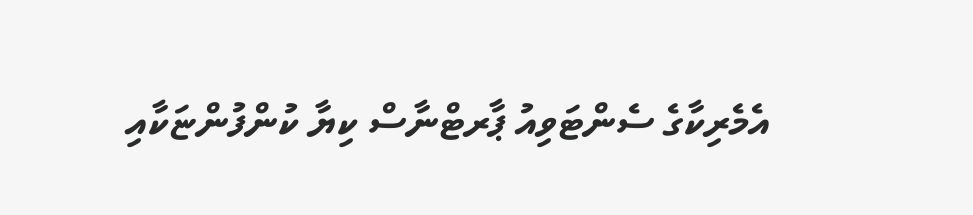އެމެރިކާގެ ސެންޓަވިއު ޕާރޓްނާސް ކިޔާ ކުންފުންޏަކާއި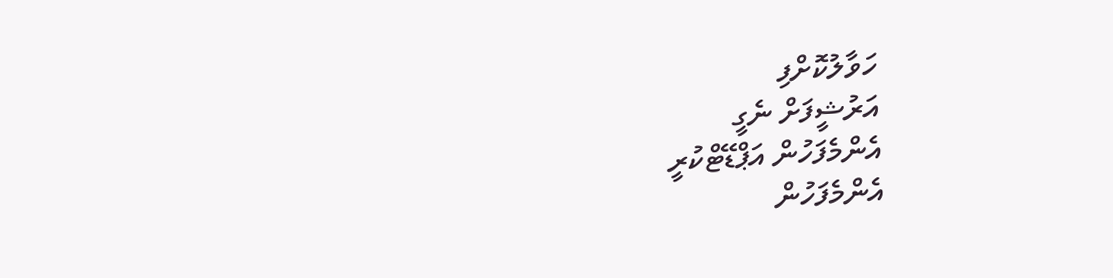ހަވާލުކޮށްފި
އަރުޝީފަށް ނެގީ
އެންމެފަހުން އަޕްޑޭޓްކުރީ
އެންމެފަހުން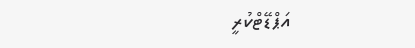އަޕްޑޭޓްކުރީ